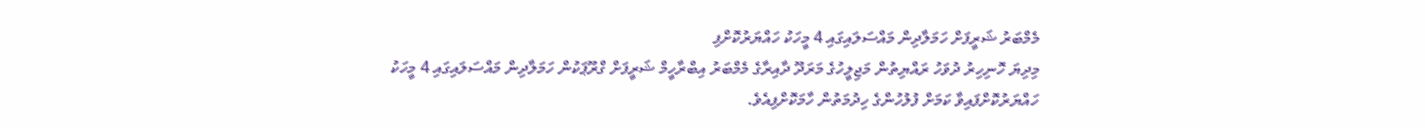މެމްބަރު ޝަރީފަށް ހަމަލާދިން މައްސަލައިގައި 4 މީހަކު ހައްޔަރުކޮށްފި
މިދިޔަ ހޮނިހިރު ދުވަހު ރައްޔިތުން މަޖިލީހުގެ މަރަދޫ ދާއިރާގެ މެމްބަރު އިބްރާހީމް ޝަރީފަށް ގްރޫޕަކުން ހަމަލާދިން މައްސަލައިގައި 4 މީހަކު ހައްޔަރުކޮށްފައިވާ ކަމަށް ފުލުހުންގެ ހިދުމަތުން ހާމަކޮށްފިއެވެ.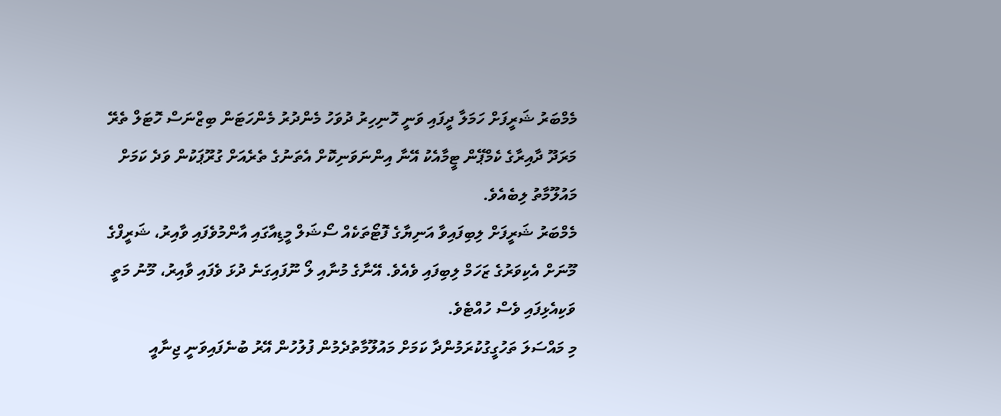މެމްބަރު ޝަރީފަށް ހަމަލާ ދީފައި ވަނީ ހޮނިހިރު ދުވަހު މެންދުރު މެންހަޓަން ބިޒްނަސް ހޮޓަލް ތެރޭ މަރަދޫ ދާއިރާގެ ކެމްޕޭން ޓީމާއެކު އޭނާ އިންނަވަނިކޮށް އެތަނުގެ ތެރެއަށް ގުރޫޕަކުން ވަދެ ކަމަށް މައުލޫމާތު ލިބެއެވެ.
މެމްބަރު ޝަރީފަށް ލިބިފައިވާ އަނިޔާގެ ފޮޓޯތަކެއް ސޯޝަލް މީޑިއާގައި އާންމުވެފައި ވާއިރު، ޝަރީފްގެ މޫނަށް އެކިވަރުގެ ޒަހަމް ލިބިފައި ވެއެވެ. އޭނާގެ މުނާއި ލޯ ނޫފައިގަނެ ދުޅަ ވެފައި ވާއިރު، މޫނު މަތީ ވަކިއެޅިފައި ވެސް ހުއްޓެވެ.
މި މައްސަލަ ތަހުގީގުކުރަމުންދާ ކަމަށް މައުލޫމާތުދެމުން ފުލުހުން އޭރު ބުނެފައިވަނީ ޖިނާއީ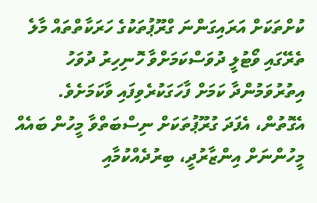ކުށްތަކަށް އަރައިގަންނަ ގްރޫޕުތަކުގެ ހަރަކާތްތައް މާލެ ތެރޭގައި ވޯޓުލީ ދުވަސްކަމަށްވާ ހޮނިހިރު ދުވަހު އިތުރުވަމުންދާ ކަމަށް ފާހަގަކުރެވިފައި ވާކަމަށެވެ.
އެގޮތުން، އެފަދަ ގުރޫޕުތަކަށް ނިސްބަތްވާ މީހުން ބައެއް މީހުންނަށް އިންޒާރުދީ، ބިރުދެއްކުމާއި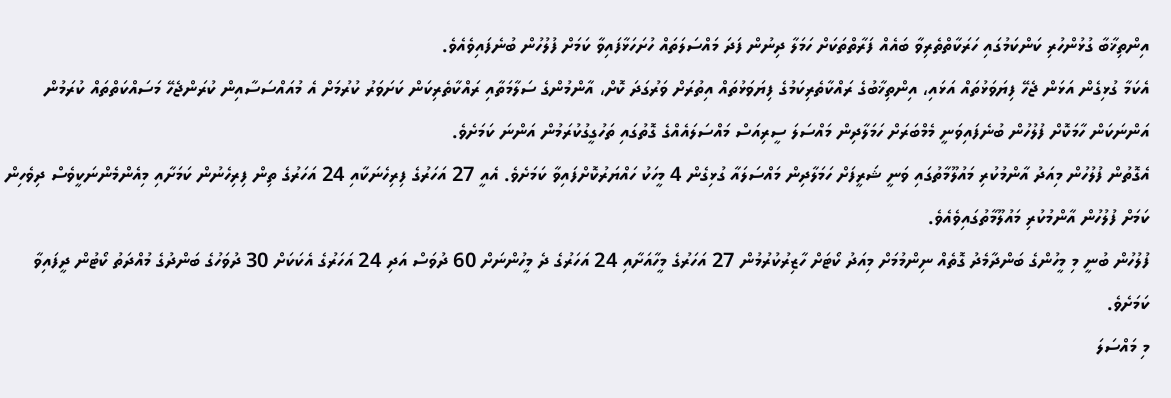އިންތިޚާބާ ގުޅުންހުރި ކަންކަމުގައި ހަރަކާތްތެރިވާ ބައެއް ފަރާތްތަކަށް ހަމަލާ ދިނުން ފަދަ މައްސަލަތައް ހުށަހަޅާފައިވާ ކަމަށް ފުލުހުން ބުނެފައިވެއެވެ.
އެކަމާ ގުޅިގެން އަޅަން ޖެހޭ ފިޔަވަޅުތައް އަޅައި، އިންތިޚާބުގެ ރައްކާތެރިކަމުގެ ފިޔަވަޅުތައް އިތުރަށް ވަރުގަދަ ކޮށް، އާންމުންގެ ސަލާމަތާއި ރައްކާތެރިކަން ކަށަވަރު ކުރުމަށް އެ މުއައްސަސާއިން ކުރަންޖެހޭ މަސައްކަތްތައް ކުރަމުން އަންނަކަން ހާމަކޮށް ފުލުހުން ބުނެފައިވަނީ މެމްބަރަށް ހަމަލާދިން މައްސަލަ ސީރިއަސް މައްސަލައެއްގެ ގޮތުގައި ތަހުގީގުކުރަމުން އަންނަ ކަމަށެވެ.
އެގޮތުން ފުލުހުން މިއަދު އާންމުކުރި މައުލޫމާތުގައި ވަނީ ޝަރީފަށް ހަމަލާދިން މައްސަލައާ ގުޅިގެން 4 މީހަކު ހައްޔަރުކޮށްފައިވާ ކަމަށެވެ. އެއީ 27 އަހަރުގެ ފިރިހެނަކާއި 24 އަހަރުގެ ތިން ފިރިހެނުން ކަމަށާއި މިއެންމެންނަކީވެސް ދިވެހިން ކަމަށް ފުލުހުން އާންމުކުރި މައުލޫމާތުގައިވެއެވެ.
ފުލުހުން ބުނީ މި މީހުންގެ ބަންދާމެދު ގޮތެއް ނިންމުމަށް މިއަދު ކޯޓަށް ހާޒިރުކުރުމުން 27 އަހަރުގެ މީހާއަށާއި 24 އަހަރުގެ ދެ މީހުންނަށް 60 ދުވަސް އަދި 24 އަހަރުގެ އެކަކަށް 30 ދުވަހުގެ ބަންދުގެ މުއްދަތު ކޯޓުން ދީފައިވާ ކަމަށެވެ.
މި މައްސަލަ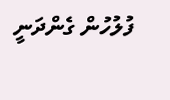ފުލުހުން ގެންދަނީ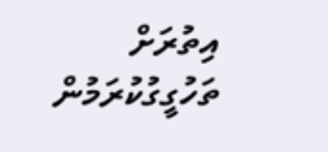އިތުރަށް ތަހުގީގުކުރަމުން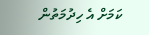ކަމަށް އެ ހިދުމަތުން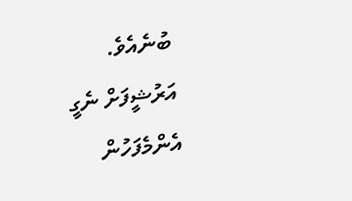ބުނެއެވެ.
އަރުޝީފަށް ނެގީ
އެންމެފަހުން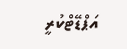އަޕްޑޭޓްކުރީ